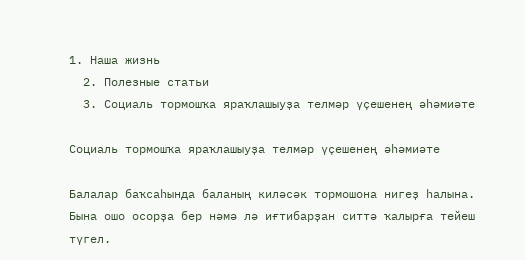1. Наша жизнь
  2. Полезные статьи
  3. Социаль тормошҡа яраҡлашыуҙа телмәр үҫешенең әһәмиәте

Социаль тормошҡа яраҡлашыуҙа телмәр үҫешенең әһәмиәте

Балалар баҡсаһында баланың киләсәк тормошона нигеҙ һалына. Бына ошо осорҙа бер нәмә лә иғтибарҙан ситтә ҡалырға тейеш түгел.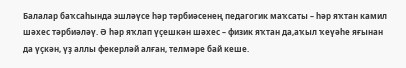Балалар баҡсаһында эшләүсе һәр тәрбиәсенең педагогик маҡсаты – һәр яҡтан камил шәхес тәрбиәләү. Ә һәр яҡлап үҫешкән шәхес – физик яҡтан да,аҡыл ҡеүәһе яғынан да үҫкән, үҙ аллы фекерләй алған, телмәре бай кеше.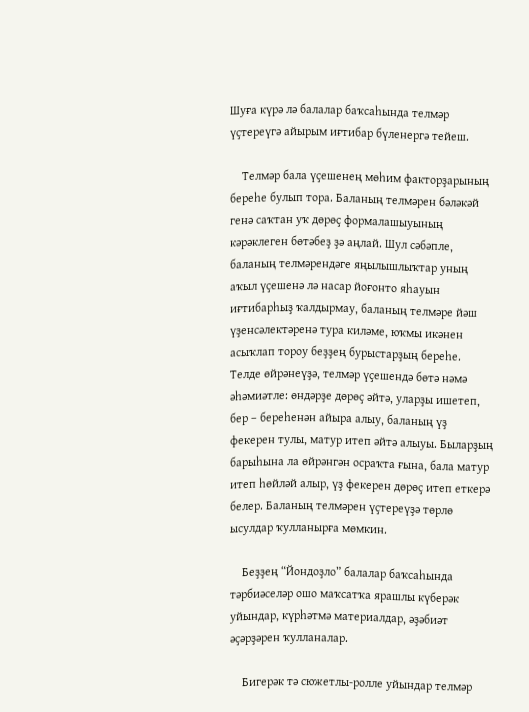Шуға күрә лә балалар баҡсаһында телмәр үҫтереүгә айырым иғтибар бүленергә тейеш.

    Телмәр бала үҫешенең мөһим факторҙарының береһе булып тора. Баланың телмәрен бәләкәй генә саҡтан уҡ дөрөҫ формалашыуының кәрәклеген бөтәбеҙ ҙә аңлай. Шул сәбәпле, баланың телмәрендәге яңылышлыҡтар уның аҡыл үҫешенә лә насар йоғонто яһауын иғтибарһыҙ ҡалдырмау, баланың телмәре йәш үҙенсәлектәренә тура киләме, юҡмы икәнен асыҡлап тороу беҙҙең бурыстарҙың береһе.  Телде өйрәнеүҙә, телмәр үҫешендә бөтә нәмә әһәмиәтле: өндәрҙе дөрөҫ әйтә, уларҙы ишетеп, бер – береһенән айыра алыу, баланың үҙ фекерен тулы, матур итеп әйтә алыуы. Быларҙың барыһына ла өйрәнгән осраҡта ғына, бала матур итеп һөйләй алыр, үҙ фекерен дөрөҫ итеп еткерә белер. Баланың телмәрен үҫтереүҙә төрлө ысулдар ҡулланырға мөмкин.

    Беҙҙең “Йондоҙло” балалар баҡсаһында тәрбиәселәр ошо маҡсатҡа ярашлы күберәк уйындар, күрһәтмә материалдар, әҙәбиәт әҫәрҙәрен ҡулланалар.

    Бигерәк тә сюжетлы-ролле уйындар телмәр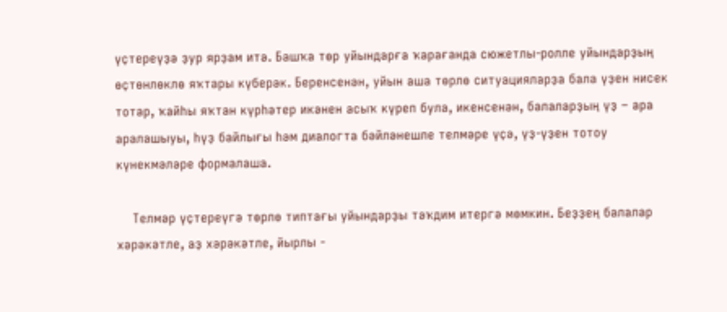үҫтереүҙә ҙур ярҙам итә. Башҡа төр уйындарға ҡарағанда сюжетлы-ролле уйындарҙың өҫтөнлөклө яҡтары күберәк. Беренсенән, уйын аша төрлө ситуацияларҙа бала үҙен нисек тотар, ҡайһы яҡтан күрһәтер икәнен асыҡ күреп була, икенсенән, балаларҙың үҙ – ара аралашыуы, һүҙ байлығы һәм диалогта бәйләнешле телмәре үҫә, үҙ-үҙен тотоу күнекмәләре формалаша.

    Телмәр үҫтереүгә төрлө типтағы уйындарҙы тәҡдим итергә мөмкин. Беҙҙең балалар хәрәкәтле, аҙ хәрәкәтле, йырлы -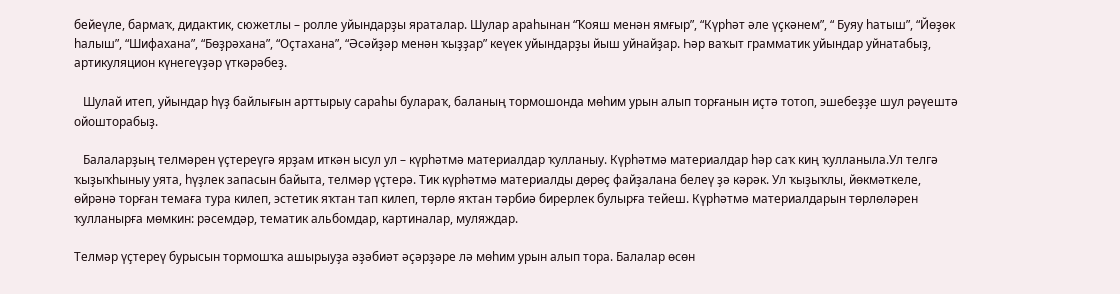бейеүле, бармаҡ, дидактик, сюжетлы – ролле уйындарҙы яраталар. Шулар араһынан “Ҡояш менән ямғыр”, “Күрһәт әле үҫкәнем”, “ Буяу һатыш”, “Йөҙөк һалыш”, “Шифахана”, “Бөҙрәхана”, “Оҫтахана”, “Әсәйҙәр менән ҡыҙҙар” кеүек уйындарҙы йыш уйнайҙар. Һәр ваҡыт грамматик уйындар уйнатабыҙ, артикуляцион күнегеүҙәр үткәрәбеҙ.

   Шулай итеп, уйындар һүҙ байлығын арттырыу сараһы булараҡ, баланың тормошонда мөһим урын алып торғанын иҫтә тотоп, эшебеҙҙе шул рәүештә ойошторабыҙ.

   Балаларҙың телмәрен үҫтереүгә ярҙам иткән ысул ул – күрһәтмә материалдар ҡулланыу. Күрһәтмә материалдар һәр саҡ киң ҡулланыла.Ул телгә ҡыҙыҡһыныу уята, һүҙлек запасын байыта, телмәр үҫтерә. Тик күрһәтмә материалды дөрөҫ файҙалана белеү ҙә кәрәк. Ул ҡыҙыҡлы, йөкмәткеле, өйрәнә торған темаға тура килеп, эстетик яҡтан тап килеп, төрлө яҡтан тәрбиә бирерлек булырға тейеш. Күрһәтмә материалдарын төрлөләрен ҡулланырға мөмкин: рәсемдәр, тематик альбомдар, картиналар, муляждар.

Телмәр үҫтереү бурысын тормошҡа ашырыуҙа әҙәбиәт әҫәрҙәре лә мөһим урын алып тора. Балалар өсөн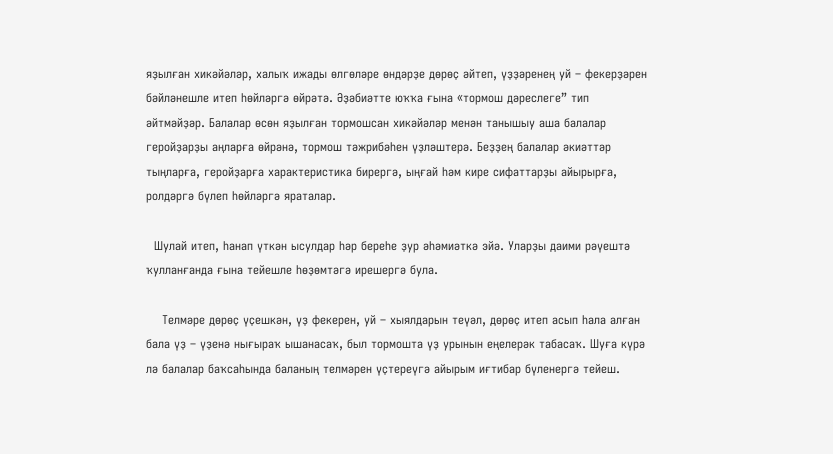яҙылған хикәйәләр, халыҡ ижады өлгөләре өндәрҙе дөрөҫ әйтеп, үҙҙәренең уй – фекерҙәрен бәйләнешле итеп һөйләргә өйрәтә. Әҙәбиәтте юҡҡа ғына «тормош дәреслеге” тип әйтмәйҙәр. Балалар өсөн яҙылған тормошсан хикәйәләр менән танышыу аша балалар геройҙарҙы аңларға өйрәнә, тормош тәжрибәһен үҙләштерә. Беҙҙең балалар әкиәттәр тыңларға, геройҙарға характеристика бирергә, ыңғай һәм кире сифаттарҙы айырырға, ролдәргә бүлеп һөйләргә яраталар.

  Шулай итеп, һанап үткән ысулдар һәр береһе ҙур әһәмиәткә эйә. Уларҙы даими рәүештә ҡулланғанда ғына тейешле һөҙөмтәгә ирешергә була.

    Телмәре дөрөҫ үҫешкән, үҙ фекерен, уй – хыялдарын теүәл, дөрөҫ итеп асып һала алған бала үҙ – үҙенә нығыраҡ ышанасаҡ, был тормошта үҙ урынын еңелерәк табасаҡ. Шуға күрә лә балалар баҡсаһында баланың телмәрен үҫтереүгә айырым иғтибар бүленергә тейеш.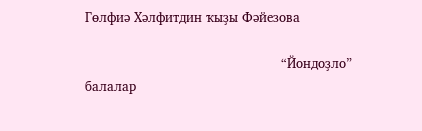Гөлфиә Хәлфитдин ҡыҙы Фәйезова

                                                 “Йондоҙло” балалар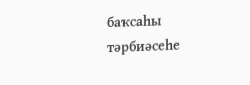баҡсаһы тәрбиәсеһе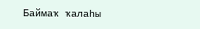Баймаҡ ҡалаһы